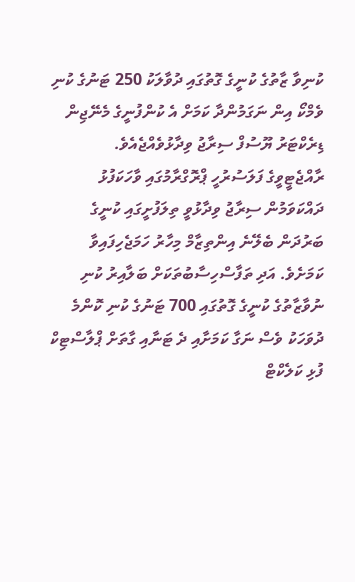ކުނިވާ ޒާތުގެ ކުނީގެ ގޮތުގައި ދުވާލަކު 250 ޓަނުގެ ކުނި ވެމްކޯ އިން ނަގަމުންދާ ކަމަށް އެ ކުންފުނީގެ މެނޭޖިން ޑިރެކްޓަރު ޔޫސުފް ސިރާޖު ވިދާޅުވެއްޖެއެވެ.
ރާއްޖެޓީވީގެ ފަލަސުރުހީ ޕްރޮގްރާމުގައި ވާހަކަފުޅު ދައްކަވަމުން ސިރާޖު ވިދާޅުވީ ތިލަފުށީގައި ކުނީގެ ބަރުދަން ބެލޭނެ އިންތިޒާމް މިހާރު ހަމަޖެހިފައިވާ ކަމަށެވެ. އަދި ތަފާސްހިސާބުތަކަށް ބަލާއިރު ކުނި ނުވާޒާތުގެ ކުނީގެ ގޮތުގައި 700 ޓަނުގެ ކުނި ކޮންމެ ދުވަހަކު ވެސް ނަގާ ކަމަށާއި ދެ ޓަނާއި ގާތަށް ޕްލާސްޓިކް ފުޅި ކަލެކްޓް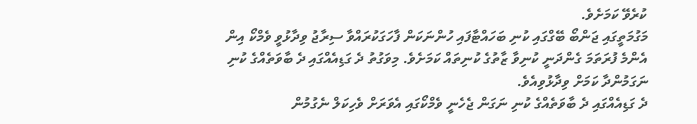ކުރެވޭ ކަމަށެވެ.
މަގުމަތީގައި ޖަންބޯ ބޭގްގައި ކުނި ބަހައްޓާފައި ހުންނަކަން ފާހަގަކުރައްވާ ސިރާޖު ވިދާޅުވީ ވެމްކޯ އިން އެންމެ ފުރަތަމަ ގެންދަނީ ކުނިވާ ޒާތުގެ ކުނިތައް ކަމަށެވެ. މިވަގުތު ދެ ގަޑިއެއްގައި ދެ ބާވަތެއްގެ ކުނި ނަގަމުންދާ ކަމަށް ވިދާޅުވިއެވެ.
ދެ ގަޑިއެއްގައި ދެ ބާވަތެއްގެ ކުނި ނަގަން ޖެހެނީ ވެމްކޯގައި އެވަރަށް ވެހިކަލް ނެގުމުން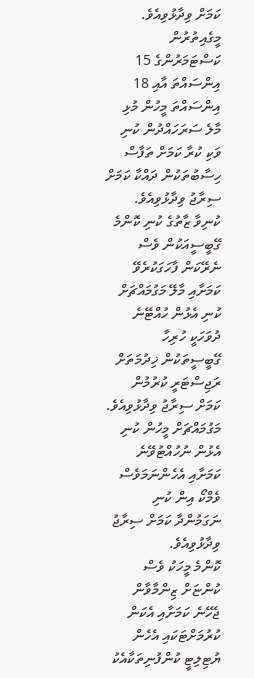ކަމަށް ވިދާޅުވިއެވެ. މީގެއިތުރުން ކަސްޓަމަރުންގެ 15 އިންސައްތަ އާއި 18 އިންސައްތަ މީހުން މުޅި މާލެ ސަރަހައްދުން ކުނި ވަކި ކުރާ ކަމަށް ތަފާސް ހިސާބުތަކުން ދައްކާ ކަމަށް ސިރާޖު ވިދާޅުވިއެވެ.
ކުނިވާ ޒާތުގެ ކުނި ކޮންމެ ގޭބީސީއަކުން ވެސް ނެރޭކަން ފާހަގަކުރެވޭ ކަމަށާއި މާލޭ މަގުމައްޗަށް ކުނި އެޅުން ހުއްޓޭނެ ދުވަހަކީ ހުރިހާ ގޭބީސީތަކުން ޚިދުމަތަށް ރަޖިސްޓަރީ ކުރުމުން ކަމަށް ސިރާޖު ވިދާޅުވިއެވެ.
މަގުމައްޗަށް މީހުން ކުނި އެޅުން ނުހުއްޓުވޭނެ ކަމަށާއި އެހެންނަމަވެސް ވެމްކޯ އިން ކުނި ނަގަމުންދާ ކަމަށް ސިރާޖު ވިދާޅުވިއެވެ.
ކޮންމެ މީހަކު ވެސް ކުންޏަށް ޒިންމާވާން ޖެހޭނެ ކަމަށާއި އެކަން ކުރުމަށްޓަކައި އެހެން ޔުޓިލިޓީ ކުންފުނިތަކާއެކު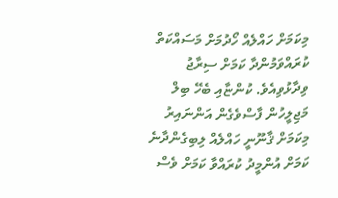މިކަމަށް ހައްލެއް ހޯދުމަށް މަސައްކަތް ކުރައްވަމުންދާ ކަމަށް ސިރާޖު ވިދާޅުވިއެވެ. ކުންޏާއި ބެހޭ ބިލް މަޖިލީހުން ފާސްވެގެން އަންނައިރު މިކަމަށް ޤާނޫނީ ހައްލެއް ލިބިގެންދާނެ ކަމަށް އުންމީދު ކުރައްވާ ކަމަށް ވެސް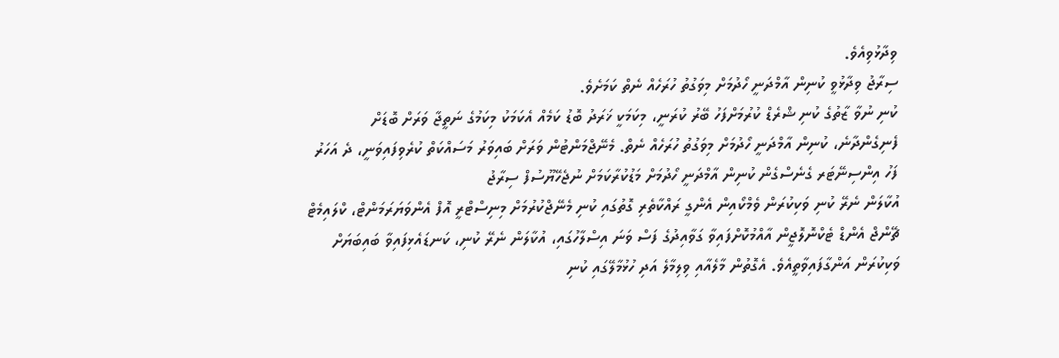ވިދާޅުވިއެވެ.
ސިރާޖު ވިދާޅުވީ ކުނިން އާމްދަނީ ހޯދުމަށް މިވަގުތު ހުރަހެއް ނެތް ކަމަށެވެ.
ކުނި ނުވާ ޒާތުގެ ކުނި ޝްރެޑް ކުރުމަށްފަހު ބޭރު ކުރަނީ، މިކަމަކީ ޚަރަދު ބޮޑު ކަމެއް އެކަމަކު މިކަމުގެ ނަތީޖާ ވަރަށް ބޮޑަށް ފެނިގެންދާނެ، ކުނިން އާމްދަނީ ހޯދުމަށް މިވަގުތު ހުރަހެއް ނެތް. މެނޭޖްމަންޓުން ވަރަށް ބައިވަރު މަސައްކަތް ކުރެވިފައިވަނީ، ދެ އަހަރު ފަހު އިންސިނޭޓަރ ގެނެސްގެން ކުނިން އާމްދަނީ ހޯދުމަށް މަޑުކުރާކަމަށް ނުޖެހޭޔޫސުފް ސިރާޖު
އުކާލަން ނެރޭ ކުނި ވަކިކުރަން ވެމްކޯއިން އެންގީ ރައްކާތެރި ގޮތުގައި ކުނި މެނޭޖްކުރުމަށް މިނިސްޓްރީ އޮފް އެންވަޔަރަމަންޓް، ކްލައިމެޓް ޗޭންޖް އެންޑް ޓެކްނޮލޮޖީން އާއްމުކޮށްފައިވާ ގަވާއިދުގެ ފަސް ވަނަ އިސްލާހުގައި، އުކާލަން ނެރޭ ކުނި، ކަނޑައެޅިފައިވާ ބައިބަޔަށް ވަކިކުރަން އަންގާފައިވާތީއެވެ. އެގޮތުން މާލެއާއި ވިލިމާލެ އަދި ހުޅުމާލޭގައި ކުނި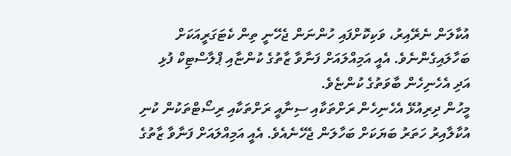އުކާލަން ނެރޭއިރު، ވަކިކޮށްފައި ހުންނަން ޖެހޭނީ ތިން ކެޓަގަރީއަކަށް ބަހާލައިގެންނެވެ. އެއީ އަމިއްލައަށް ފަނާވާ ޒާތުގެ ކުންޏާއި ޕްލާސްޓިކް ފުޅި އަދި އެހެނިހެން ބާވަތުގެ ކުންޏެވެ.
މީހުން ދިރިއުޅޭ އެހެނިހެން ރަށްތަކާއި ސިނާއީ ރަށްތަކާއި ރިސޯޓްތަކުން ކުނި އުކާލާއިރު ހަތަރު ބަޔަކަށް ބަހާލަން ޖެހޭނެއެވެ. އެއީ އަމިއްލައަށް ފަނާވާ ޒާތުގެ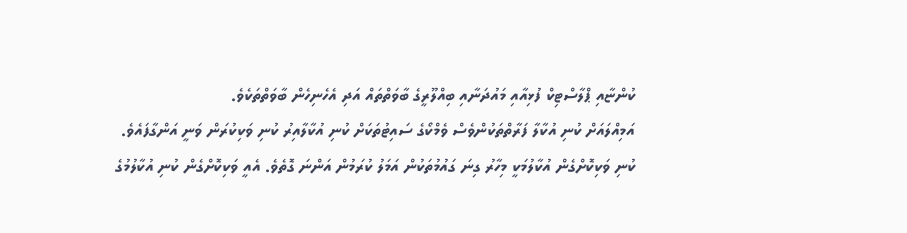ކުންޏާއި ޕްލާސްޓިކް ފުޅިއާއި މައުދަނާއި ބިއްލޫރީގެ ބާވަތްތައް އަދި އެހެނިހެން ބާވަތްތަކެވެ.
އަމިއްލައަށް ކުނި އުކާލާ ފަރާތްތަކުންވެސް ވެމްކޯގެ ސައިޓުތަކަށް ކުނި އުކާލާއިރު ކުނި ވަކިކުރަން ވަނީ އަންގާފައެވެ.
ކުނި ވަކިކޮށްގެން އުކާލުމަކީ މިހާރު ގިނަ ގައުމުތަކުން އަމަލު ކުރަމުން އަންނަ ގޮތެވެ. އެއީ ވަކިކޮށްގެން ކުނި އުކާލުމުގެ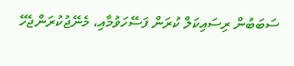ސަބަބުން ރިސައިކަލް ކުރަން ފަސޭހަވުމާއި، މެނޭޖުކުރަންޖެހޭ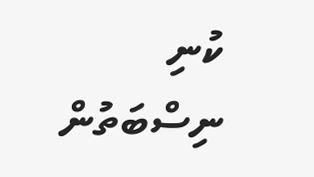ކުނި ނިސްބަތުން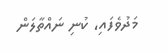މަދުވެފައި، ކުނި ނައްތާލަން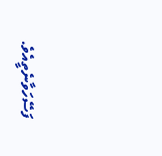ފަސޭހަވާނެތީއެވެ.